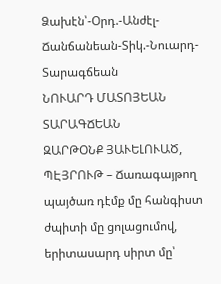Ձախէն՝-Օրդ.-Անժէլ-Ճանճանեան-Տիկ.-Նուարդ-Տարագճեան
ՆՈՒԱՐԴ ՄԱՏՈՅԵԱՆ ՏԱՐԱԳՃԵԱՆ
ԶԱՐԹՕՆՔ ՅԱՒԵԼՈՒԱԾ, ՊԷՅՐՈՒԹ – Ճառագայթող պայծառ դէմք մը հանգիստ ժպիտի մը ցոլացումով, երիտասարդ սիրտ մը՝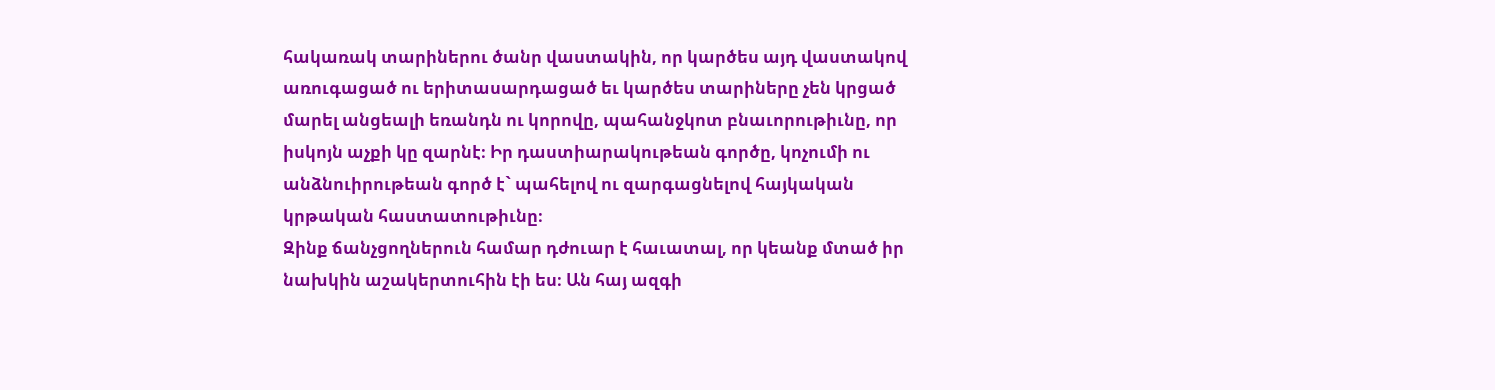հակառակ տարիներու ծանր վաստակին, որ կարծես այդ վաստակով առուգացած ու երիտասարդացած եւ կարծես տարիները չեն կրցած մարել անցեալի եռանդն ու կորովը, պահանջկոտ բնաւորութիւնը, որ իսկոյն աչքի կը զարնէ։ Իր դաստիարակութեան գործը, կոչումի ու անձնուիրութեան գործ է` պահելով ու զարգացնելով հայկական կրթական հաստատութիւնը։
Զինք ճանչցողներուն համար դժուար է հաւատալ, որ կեանք մտած իր նախկին աշակերտուհին էի ես։ Ան հայ ազգի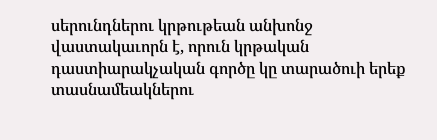սերունդներու կրթութեան անխոնջ վաստակաւորն է, որուն կրթական դաստիարակչական գործը կը տարածուի երեք տասնամեակներու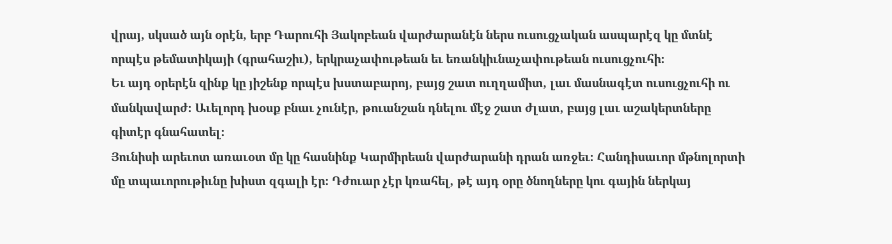վրայ, սկսած այն օրէն, երբ Դարուհի Յակոբեան վարժարանէն ներս ուսուցչական ասպարէզ կը մտնէ որպէս թեմատիկայի (գրահաշիւ), երկրաչափութեան եւ եռանկիւնաչափութեան ուսուցչուհի։
Եւ այդ օրերէն զինք կը յիշենք որպէս խստաբարոյ, բայց շատ ուղղամիտ, լաւ մասնագէտ ուսուցչուհի ու մանկավարժ։ Աւելորդ խօսք բնաւ չունէր, թուանշան դնելու մէջ շատ ժլատ, բայց լաւ աշակերտները գիտէր գնահատել։
Յունիսի արեւոտ առաւօտ մը կը հասնինք Կարմիրեան վարժարանի դրան առջեւ։ Հանդիսաւոր մթնոլորտի մը տպաւորութիւնը խիստ զգալի էր։ Դժուար չէր կռահել, թէ այդ օրը ծնողները կու գային ներկայ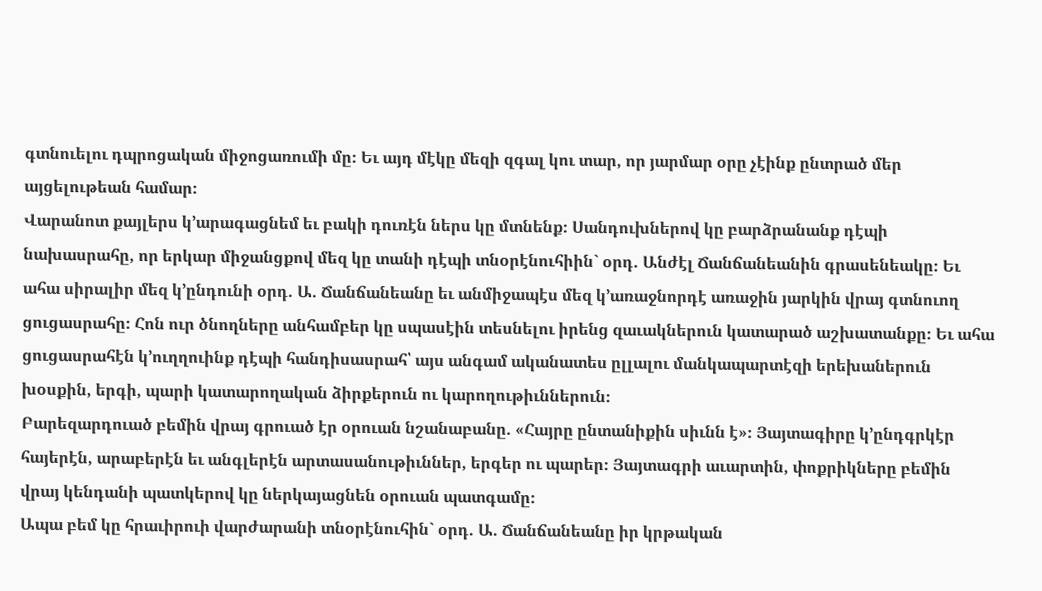գտնուելու դպրոցական միջոցառումի մը։ Եւ այդ մէկը մեզի զգալ կու տար, որ յարմար օրը չէինք ընտրած մեր այցելութեան համար։
Վարանոտ քայլերս կ’արագացնեմ եւ բակի դուռէն ներս կը մտնենք։ Սանդուխներով կը բարձրանանք դէպի նախասրահը, որ երկար միջանցքով մեզ կը տանի դէպի տնօրէնուհիին` օրդ. Անժէլ Ճանճանեանին գրասենեակը։ Եւ ահա սիրալիր մեզ կ’ընդունի օրդ. Ա. Ճանճանեանը եւ անմիջապէս մեզ կ’առաջնորդէ առաջին յարկին վրայ գտնուող ցուցասրահը։ Հոն ուր ծնողները անհամբեր կը սպասէին տեսնելու իրենց զաւակներուն կատարած աշխատանքը։ Եւ ահա ցուցասրահէն կ’ուղղուինք դէպի հանդիսասրահ՝ այս անգամ ականատես ըլլալու մանկապարտէզի երեխաներուն խօսքին, երգի, պարի կատարողական ձիրքերուն ու կարողութիւններուն։
Բարեզարդուած բեմին վրայ գրուած էր օրուան նշանաբանը. «Հայրը ընտանիքին սիւնն է»։ Յայտագիրը կ’ընդգրկէր հայերէն, արաբերէն եւ անգլերէն արտասանութիւններ, երգեր ու պարեր։ Յայտագրի աւարտին, փոքրիկները բեմին վրայ կենդանի պատկերով կը ներկայացնեն օրուան պատգամը։
Ապա բեմ կը հրաւիրուի վարժարանի տնօրէնուհին` օրդ. Ա. Ճանճանեանը իր կրթական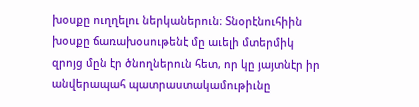խօսքը ուղղելու ներկաներուն։ Տնօրէնուհիին խօսքը ճառախօսութենէ մը աւելի մտերմիկ զրոյց մըն էր ծնողներուն հետ, որ կը յայտնէր իր անվերապահ պատրաստակամութիւնը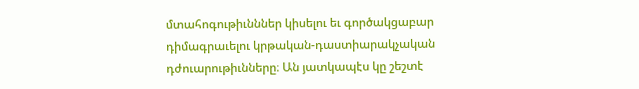մտահոգութիւնններ կիսելու եւ գործակցաբար դիմագրաւելու կրթական-դաստիարակչական դժուարութիւնները։ Ան յատկապէս կը շեշտէ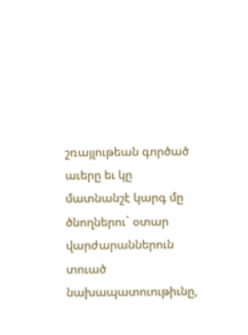շռայլութեան գործած աւերը եւ կը մատնանշէ կարգ մը ծնողներու` օտար վարժարաններուն տուած նախապատուութիւնը,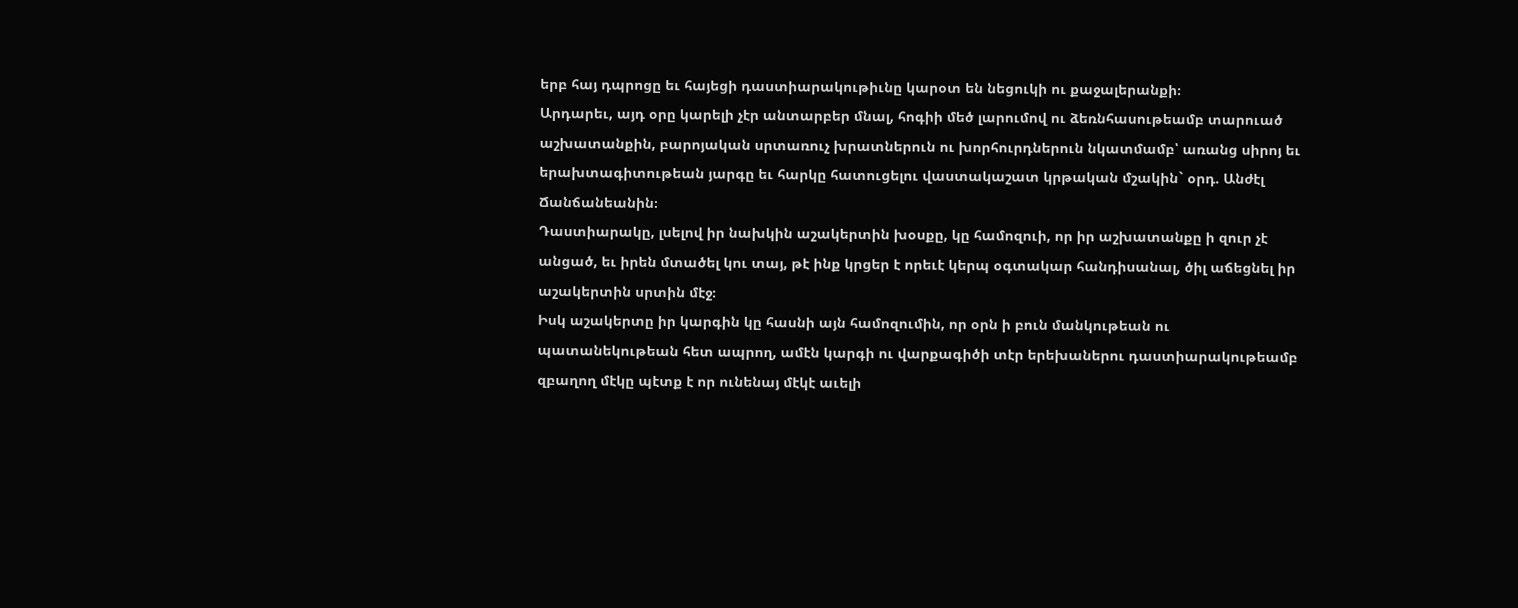երբ հայ դպրոցը եւ հայեցի դաստիարակութիւնը կարօտ են նեցուկի ու քաջալերանքի։
Արդարեւ, այդ օրը կարելի չէր անտարբեր մնալ, հոգիի մեծ լարումով ու ձեռնհասութեամբ տարուած աշխատանքին, բարոյական սրտառուչ խրատներուն ու խորհուրդներուն նկատմամբ՝ առանց սիրոյ եւ երախտագիտութեան յարգը եւ հարկը հատուցելու վաստակաշատ կրթական մշակին` օրդ. Անժէլ Ճանճանեանին։
Դաստիարակը, լսելով իր նախկին աշակերտին խօսքը, կը համոզուի, որ իր աշխատանքը ի զուր չէ անցած, եւ իրեն մտածել կու տայ, թէ ինք կրցեր է որեւէ կերպ օգտակար հանդիսանալ, ծիլ աճեցնել իր աշակերտին սրտին մէջ։
Իսկ աշակերտը իր կարգին կը հասնի այն համոզումին, որ օրն ի բուն մանկութեան ու պատանեկութեան հետ ապրող, ամէն կարգի ու վարքագիծի տէր երեխաներու դաստիարակութեամբ զբաղող մէկը պէտք է որ ունենայ մէկէ աւելի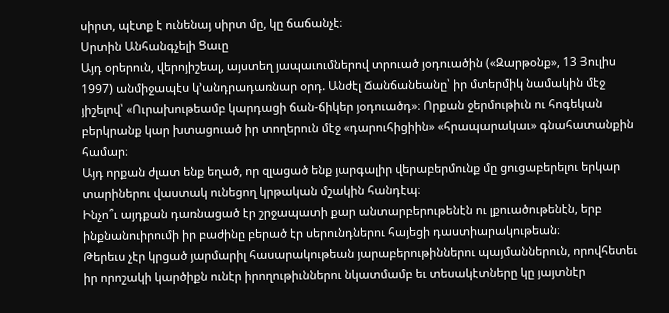սիրտ, պէտք է ունենայ սիրտ մը, կը ճաճանչէ։
Սրտին Անհանգչելի Ցաւը
Այդ օրերուն, վերոյիշեալ, այստեղ յապաւումներով տրուած յօդուածին («Զարթօնք», 13 Յուլիս 1997) անմիջապէս կ’անդրադառնար օրդ. Անժէլ Ճանճանեանը՝ իր մտերմիկ նամակին մէջ յիշելով՝ «Ուրախութեամբ կարդացի ճան-ճիկեր յօդուածդ»։ Որքան ջերմութիւն ու հոգեկան բերկրանք կար խտացուած իր տողերուն մէջ «դարուհիցիին» «հրապարակաւ» գնահատանքին համար։
Այդ որքան ժլատ ենք եղած, որ զլացած ենք յարգալիր վերաբերմունք մը ցուցաբերելու երկար տարիներու վաստակ ունեցող կրթական մշակին հանդէպ։
Ինչո՞ւ այդքան դառնացած էր շրջապատի քար անտարբերութենէն ու լքուածութենէն, երբ ինքնանուիրումի իր բաժինը բերած էր սերունդներու հայեցի դաստիարակութեան։
Թերեւս չէր կրցած յարմարիլ հասարակութեան յարաբերութիններու պայմաններուն, որովհետեւ իր որոշակի կարծիքն ունէր իրողութիւններու նկատմամբ եւ տեսակէտները կը յայտնէր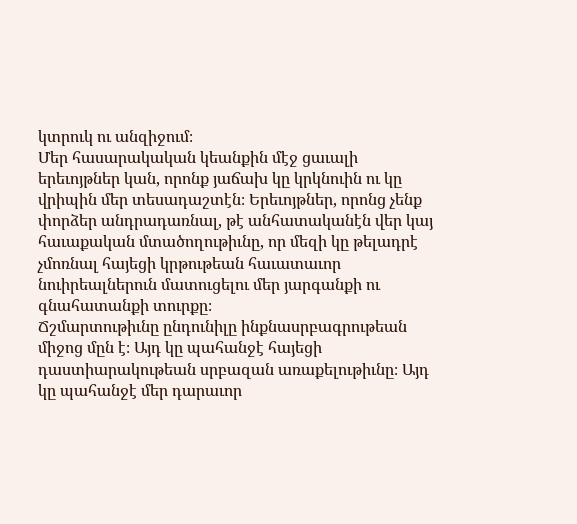կտրուկ ու անզիջում։
Մեր հասարակական կեանքին մէջ ցաւալի երեւոյթներ կան, որոնք յաճախ կը կրկնուին ու կը վրիպին մեր տեսադաշտէն։ Երեւոյթներ, որոնց չենք փորձեր անդրադառնալ, թէ անհատականէն վեր կայ հաւաքական մտածողութիւնը, որ մեզի կը թելադրէ չմոռնալ հայեցի կրթութեան հաւատաւոր նուիրեալներուն մատուցելու մեր յարգանքի ու գնահատանքի տուրքը։
Ճշմարտութիւնը ընդունիլը ինքնասրբագրութեան միջոց մըն է։ Այդ կը պահանջէ հայեցի դաստիարակութեան սրբազան առաքելութիւնը։ Այդ կը պահանջէ մեր դարաւոր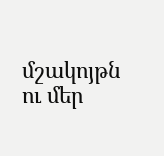մշակոյթն ու մեր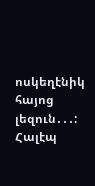ոսկեղէնիկ հայոց լեզուն․․․:
Հալէպ